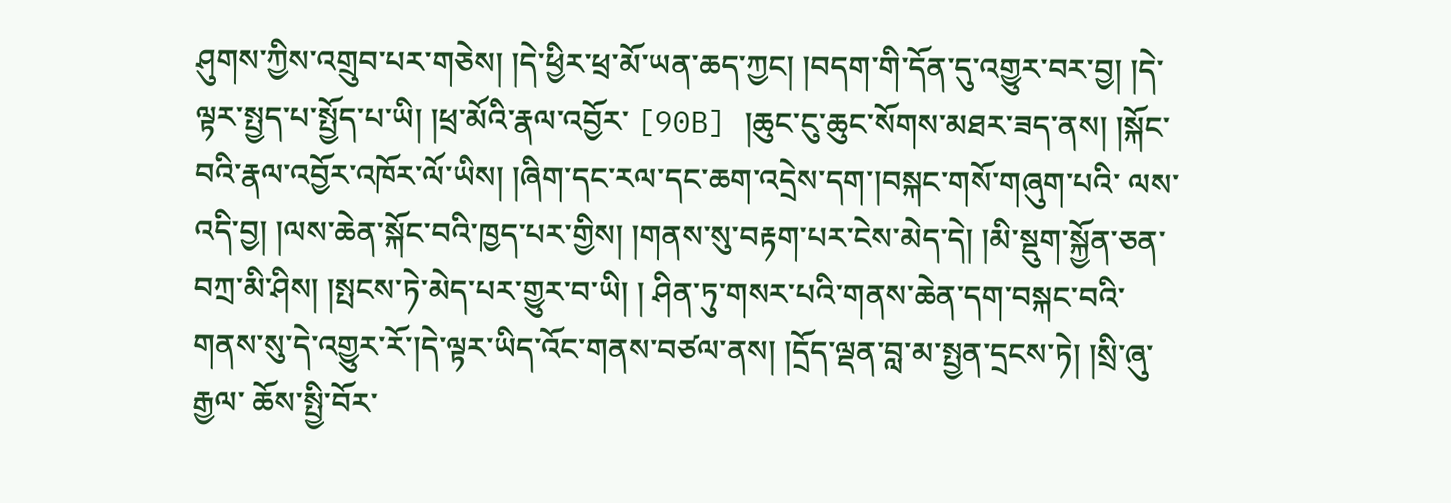ཤུགས་ཀྱིས་འགྲུབ་པར་གཅེས། །དེ་ཕྱིར་ཕྲ་མོ་ཡན་ཆད་ཀྱང། །བདག་གི་དོན་དུ་འགྱུར་བར་བྱ། །དེ་ལྟར་སྤྱད་པ་སྤྱོད་པ་ཡི། །ཕྲ་མོའི་རྣལ་འབྱོར་ [90B] །ཆུང་ངུ་ཆུང་སོགས་མཐར་ཟད་ནས། །སྐོང་བའི་རྣལ་འབྱོར་འཁོར་ལོ་ཡིས། །ཞིག་དང་རལ་དང་ཆག་འདྲེས་དག་།བསྐང་གསོ་གཞུག་པའི་ ལས་འདི་བྱ། །ལས་ཆེན་སྐོང་བའི་ཁྱད་པར་གྱིས། །གནས་སུ་བརྟག་པར་ངེས་མེད་དེ། །མི་སྡུག་སྐྱོན་ཅན་བཀྲ་མི་ཤིས། །སྤངས་ཏེ་མེད་པར་གྱུར་བ་ཡི། ། ཤིན་ཏུ་གསར་པའི་གནས་ཆེན་དག་བསྐང་བའི་གནས་སུ་དེ་འགྱུར་རོ་།དེ་ལྟར་ཡིད་འོང་གནས་བཙལ་ནས། །དྲོད་ལྡན་བླ་མ་སྤྱན་དྲངས་ཏེ། །སྲི་ཞུ་རྒྱལ་ ཆོས་སྤྱི་བོར་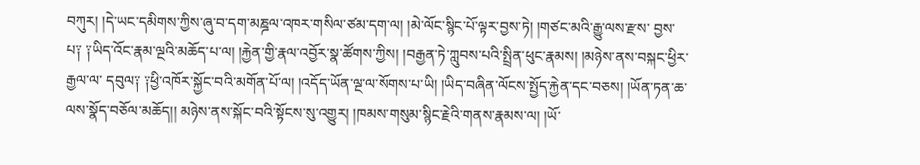བཀུར། །དེ་ཡང་དམིགས་ཀྱིས་ཞུ་བ་དག་མཎྜལ་འཁར་གསིལ་ཙམ་དག་ལ། །མེ་ལོང་སྙིང་པོ་ལྟར་བྱས་ཏེ། །གཙང་མའི་རྒྱུ་ལས་རྫས་ བྱས་པ༑ ༑ཡིད་འོང་རྣམ་ལྔའི་མཆོད་པ་ལ། །རྐྱེན་གྱི་རྣལ་འབྱོར་སྣ་ཚོགས་ཀྱིས། །བརྒྱན་ཏེ་ཀླུབས་པའི་སྤྲིན་ཕུང་རྣམས། །མཉེས་ནས་བསྐང་ཕྱིར་རྒྱལ་ལ་ དབུལ༑ ༑ཕྱི་འཁོར་སྐྱོང་བའི་མགོན་པོ་ལ། །འདོད་ཡོན་ལྔ་ལ་སོགས་པ་ཡི། །ཡིད་བཞིན་ལོངས་སྤྱོད་རྐྱེན་དང་བཅས། །ཡོན་ཏན་ཆ་ལས་སྣོད་བཅོལ་མཆོད།། མཉེས་ནས་སྐོང་བའི་སྟོངས་སུ་འགྱུར། །ཁམས་གསུམ་སྙིང་རྗེའི་གནས་རྣམས་ལ། །ཡོ་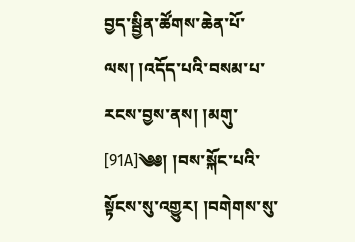བྱད་སྦྱིན་ཚོགས་ཆེན་པོ་ལས། །འདོད་པའི་བསམ་པ་རངས་བྱས་ནས། །མགུ་ [91A]༄༅། །བས་སྐོང་པའི་སྟོངས་སུ་འགྱུར། །བགེགས་སུ་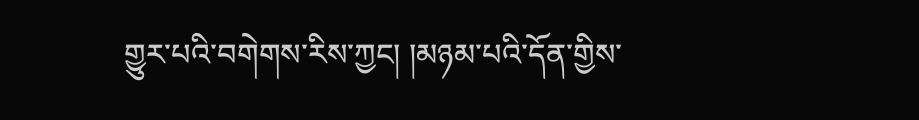གྱུར་པའི་བགེགས་རིས་ཀྱང། །མཉམ་པའི་དོན་གྱིས་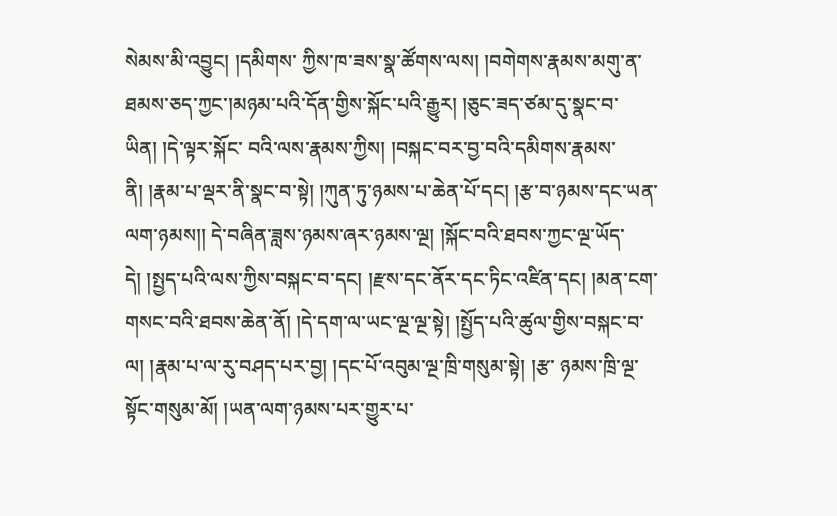སེམས་མི་འབྱུང། །དམིགས་ ཀྱིས་ཁ་ཟས་སྣ་ཚོགས་ལས། །བགེགས་རྣམས་མགུ་ན་ཐམས་ཅད་ཀྱང་།མཉམ་པའི་དོན་གྱིས་སྐོང་པའི་རྒྱུར། །ཅུང་ཟད་ཙམ་དུ་སྣང་བ་ཡིན། །དེ་ལྟར་སྐོང་ བའི་ལས་རྣམས་ཀྱིས། །བསྐང་བར་བྱ་བའི་དམིགས་རྣམས་ནི། །རྣམ་པ་ལྡར་ནི་སྣང་བ་སྟེ། །ཀུན་ཏུ་ཉམས་པ་ཆེན་པོ་དང། །རྩ་བ་ཉམས་དང་ཡན་ལག་ཉམས།། དེ་བཞིན་ཟླས་ཉམས་ཞར་ཉམས་ལྔ། །སྐོང་བའི་ཐབས་ཀྱང་ལྔ་ཡོད་དེ། །སྤྱད་པའི་ལས་ཀྱིས་བསྐང་བ་དང། །རྫས་དང་ནོར་དང་ཏིང་འཛིན་དང། །མན་ངག་ གསང་བའི་ཐབས་ཆེན་ནོ། །དེ་དག་ལ་ཡང་ལྔ་ལྔ་སྟེ། །སྤྱོད་པའི་ཚུལ་གྱིས་བསྐང་བ་ལ། །རྣམ་པ་ལ་རུ་བཤད་པར་བྱ། །དང་པོ་འབུམ་ལྔ་ཁྲི་གསུམ་སྟེ། །རྩ་ ཉམས་ཁྲི་ལྔ་སྟོང་གསུམ་མོ། །ཡན་ལག་ཉམས་པར་གྱུར་པ་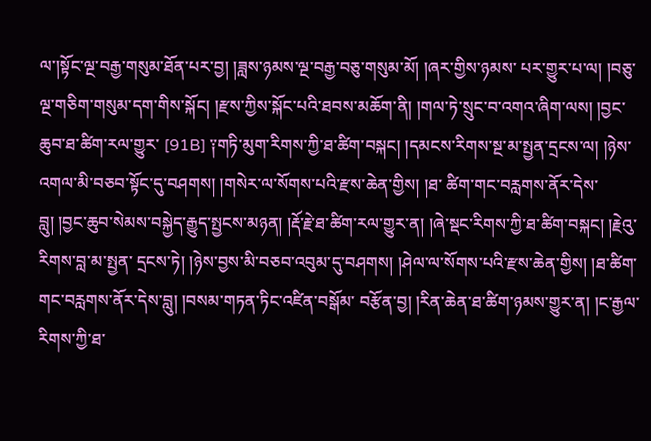ལ་།སྟོང་ལྔ་བརྒྱ་གསུམ་ཐོན་པར་བྱ། །ཟླས་ཉམས་ལྔ་བརྒྱ་བཅུ་གསུམ་མོ། །ཞར་གྱིས་ཉམས་ པར་གྱུར་པ་ལ། །བཅུ་ལྔ་གཅིག་གསུམ་དག་གིས་སྐོང། །རྫས་ཀྱིས་སྐོང་པའི་ཐབས་མཆོག་ནི། །གལ་ཏེ་སྲུང་བ་འགའ་ཞིག་ལས། །བྱང་ཆུབ་ཐ་ཚིག་རལ་གྱུར་ [91B] ༑གཏི་མུག་རིགས་ཀྱི་ཐ་ཚིག་བསྐང། །དམངས་རིགས་སྔ་མ་སྤྱན་དྲངས་ལ། །ཉེས་འགལ་མི་བཅབ་སྟོང་དུ་བཤགས། །གསེར་ལ་སོགས་པའི་རྫས་ཆེན་གྱིས། །ཐ་ ཚིག་གང་བརླགས་ནོར་དེས་བླུ། །བྱང་ཆུབ་སེམས་བསྐྱེད་རྒྱུད་སྤྱངས་མཉན། །རྡོ་རྗེ་ཐ་ཚིག་རལ་གྱུར་ན། །ཞེ་སྡང་རིགས་ཀྱི་ཐ་ཚིག་བསྐང། །རྗེའུ་རིགས་བླ་མ་སྤྱན་ དྲངས་ཏེ། །ཉེས་བྱས་མི་བཅབ་འབུམ་དུ་བཤགས། །ཤེལ་ལ་སོགས་པའི་རྫས་ཆེན་གྱིས། །ཐ་ཚིག་གང་བརླགས་ནོར་དེས་བླུ། །བསམ་གཏན་ཏིང་འཛིན་བསྒོམ་ བརྩོན་བྱ། །རིན་ཆེན་ཐ་ཚིག་ཉམས་གྱུར་ན། །ང་རྒྱལ་རིགས་ཀྱི་ཐ་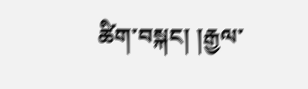ཚིག་བསྐང། །རྒྱལ་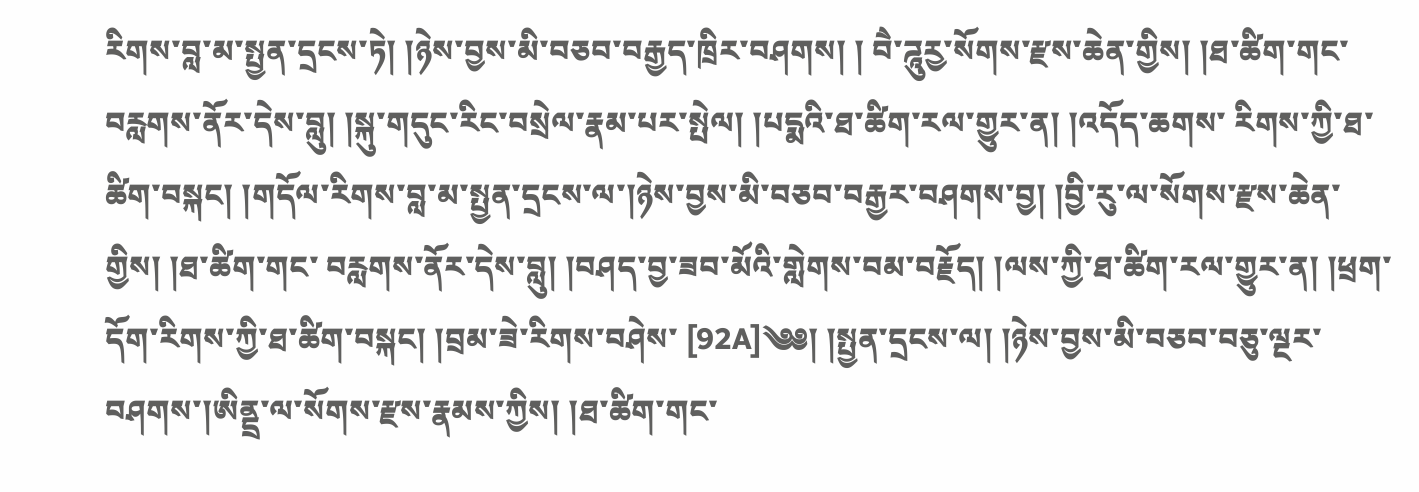རིགས་བླ་མ་སྤྱན་དྲངས་ཏེ། །ཉེས་བྱས་མི་བཅབ་བརྒྱད་ཁྲིར་བཤགས། ། བཻ་ཌཱུརྱ་སོགས་རྫས་ཆེན་གྱིས། །ཐ་ཚིག་གང་བརླགས་ནོར་དེས་བླུ། །སྐུ་གདུང་རིང་བསྲེལ་རྣམ་པར་སྤེལ། །པདྨའི་ཐ་ཚིག་རལ་གྱུར་ན། །འདོད་ཆགས་ རིགས་ཀྱི་ཐ་ཚིག་བསྐང། །གདོལ་རིགས་བླ་མ་སྤྱན་དྲངས་ལ་།ཉེས་བྱས་མི་བཅབ་བརྒྱར་བཤགས་བྱ། །བྱི་རུ་ལ་སོགས་རྫས་ཆེན་གྱིས། །ཐ་ཚིག་གང་ བརླགས་ནོར་དེས་བླུ། །བཤད་བྱ་ཟབ་མོའི་གླེགས་བམ་བརྗོད། །ལས་ཀྱི་ཐ་ཚིག་རལ་གྱུར་ན། །ཕྲག་དོག་རིགས་ཀྱི་ཐ་ཚིག་བསྐང། །བྲམ་ཟེ་རིགས་བཤེས་ [92A]༄༅། །སྤྱན་དྲངས་ལ། །ཉེས་བྱས་མི་བཅབ་བཅུ་ལྔར་བཤགས་།ཨིནྡྲ་ལ་སོགས་རྫས་རྣམས་ཀྱིས། །ཐ་ཚིག་གང་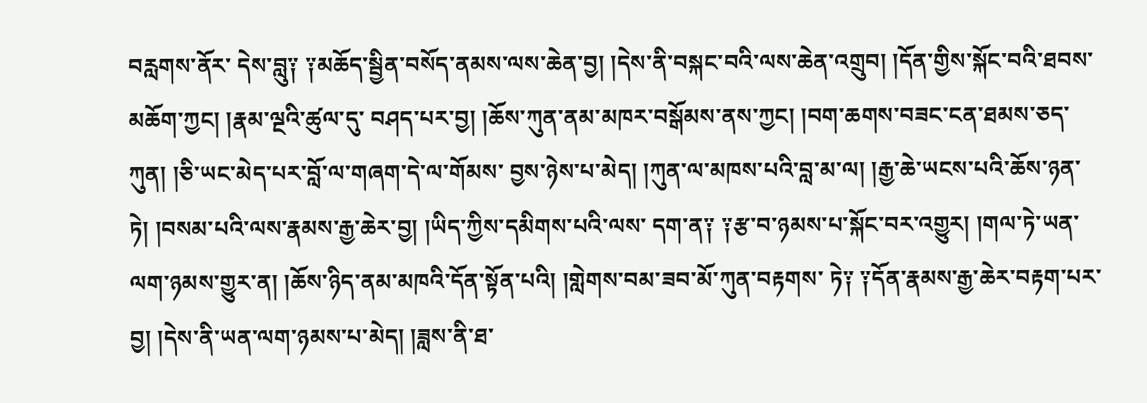བརླགས་ནོར་ དེས་བླུ༑ ༑མཆོད་སྦྱིན་བསོད་ནམས་ལས་ཆེན་བྱ། །དེས་ནི་བསྐང་བའི་ལས་ཆེན་འགྲུབ། །དོན་གྱིས་སྐོང་བའི་ཐབས་མཆོག་ཀྱང། །རྣམ་ལྔའི་ཚུལ་དུ་ བཤད་པར་བྱ། །ཆོས་ཀུན་ནམ་མཁར་བསྒོམས་ནས་ཀྱང། །བག་ཆགས་བཟང་ངན་ཐམས་ཅད་ཀུན། །ཅི་ཡང་མེད་པར་བློ་ལ་གཞག་དེ་ལ་གོམས་ བྱས་ཉེས་པ་མེད། །ཀུན་ལ་མཁས་པའི་བླ་མ་ལ། །རྒྱ་ཆེ་ཡངས་པའི་ཆོས་ཉན་ཏེ། །བསམ་པའི་ལས་རྣམས་རྒྱ་ཆེར་བྱ། །ཡིད་ཀྱིས་དམིགས་པའི་ལས་ དག་ན༑ ༑རྩ་བ་ཉམས་པ་སྐོང་བར་འགྱུར། །གལ་ཏེ་ཡན་ལག་ཉམས་གྱུར་ན། །ཆོས་ཉིད་ནམ་མཁའི་དོན་སྟོན་པའི། །གླེགས་བམ་ཟབ་མོ་ཀུན་བརྟགས་ ཏེ༑ ༑དོན་རྣམས་རྒྱ་ཆེར་བརྟག་པར་བྱ། །དེས་ནི་ཡན་ལག་ཉམས་པ་མེད། །ཟླས་ནི་ཐ་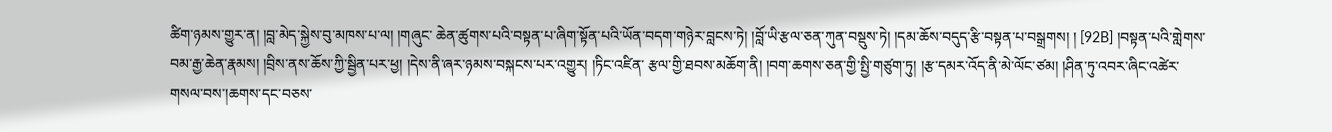ཚིག་ཉམས་གྱུར་ན། །བླ་མེད་སྐྱེས་བུ་མཁས་པ་ལ། །གཞུང་ ཆེན་ཚུགས་པའི་བསྟན་པ་ཞིག་སྟོན་པའི་ཡོན་བདག་གཉེར་བླངས་ཏེ། །བློ་ཡི་རྩལ་ཅན་ཀུན་བསྡུས་ཏེ། །དམ་ཆོས་བདུད་རྩི་བསྟན་པ་བསྒྲགས། ། [92B] །བསྟན་པའི་གླེགས་བམ་རྒྱ་ཆེན་རྣམས། །བྲིས་ནས་ཆོས་ཀྱི་སྦྱིན་པར་ཕྱ། །དེས་ནི་ཞར་ཉམས་བསྐངས་པར་འགྱུར། །ཏིང་འཛིན་ རྩལ་གྱི་ཐབས་མཆོག་ནི། །བག་ཆགས་ཅན་གྱི་སྤྱི་གཙུག་ཏུ། །རྩ་དམར་འོད་ནི་མེ་ལོང་ཙམ། །ཤིན་ཏུ་འབར་ཞིང་འཚེར་གསལ་བས་།ཆགས་དང་བཅས་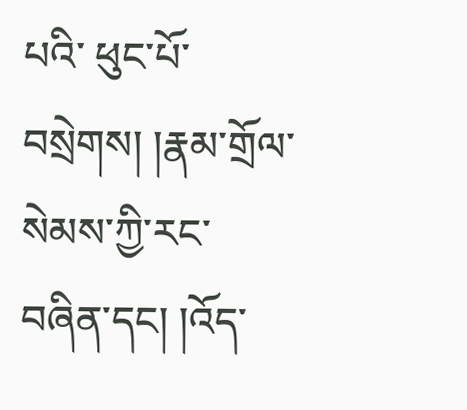པའི་ ཕུང་པོ་བསྲེགས། །རྣམ་གྲོལ་སེམས་ཀྱི་རང་བཞིན་དང། །འོད་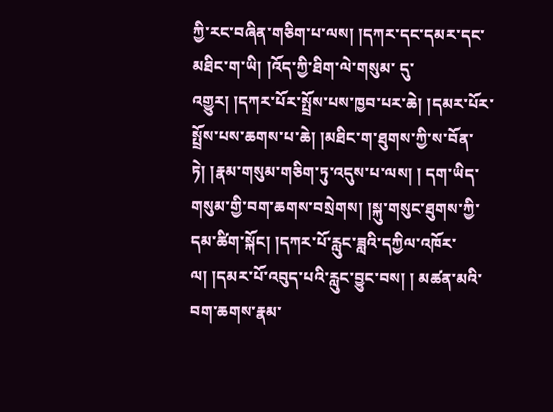ཀྱི་རང་བཞིན་གཅིག་པ་ལས། །དཀར་དང་དམར་དང་མཐིང་ག་ཡི། །འོད་ཀྱི་ཐིག་ལེ་གསུམ་ དུ་འགྱུར། །དཀར་པོར་སྤྲོས་པས་ཁྱབ་པར་ཆེ། །དམར་པོར་སྤྲོས་པས་ཆགས་པ་ཆེ། །མཐིང་ག་ཐུགས་ཀྱི་ས་བོན་ཏེ། །རྣམ་གསུམ་གཅིག་ཏུ་འདུས་པ་ལས། ། དག་ཡིད་གསུམ་གྱི་བག་ཆགས་བསྲེགས། །སྐུ་གསུང་ཐུགས་ཀྱི་དམ་ཚིག་སྐོང། །དཀར་པོ་རླུང་ཟླའི་དཀྱིལ་འཁོར་ལ། །དམར་པོ་འབུད་པའི་རླུང་བྱུང་བས། ། མཚན་མའི་བག་ཆགས་རྣམ་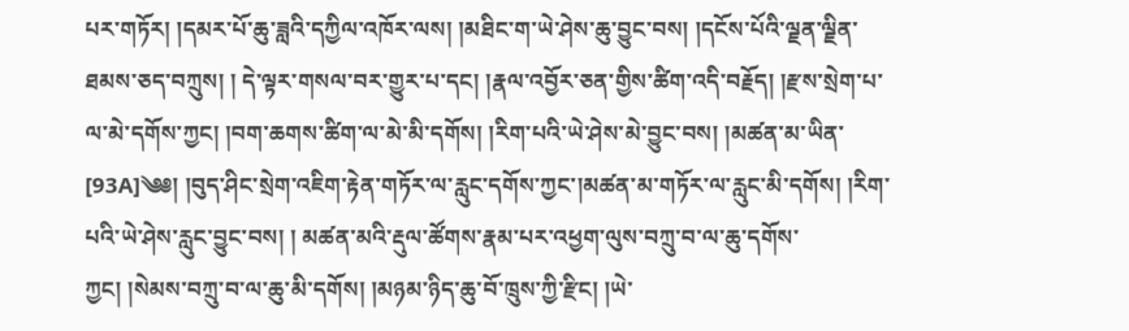པར་གཏོར། །དམར་པོ་ཆུ་ཟླའི་དཀྱིལ་འཁོར་ལས། །མཐིང་ག་ཡེ་ཤེས་ཆུ་བྱུང་བས། །དངོས་པོའི་ལྗན་ལྗིན་ཐམས་ཅད་བཀྲུས། ། དེ་ལྟར་གསལ་བར་གྱུར་པ་དང། །རྣལ་འབྱོར་ཅན་གྱིས་ཚིག་འདི་བརྗོད། །རྫས་སྲེག་པ་ལ་མེ་དགོས་ཀྱང། །བག་ཆགས་ཚིག་ལ་མེ་མི་དགོས། །རིག་པའི་ཡེ་ཤེས་མེ་བྱུང་བས། །མཚན་མ་ཡིན་ [93A]༄༅། །བུད་ཤིང་སྲེག་འཇིག་རྟེན་གཏོར་ལ་རླུང་དགོས་ཀྱང་།མཚན་མ་གཏོར་ལ་རླུང་མི་དགོས། །རིག་པའི་ཡེ་ཤེས་རླུང་བྱུང་བས། ། མཚན་མའི་རྡུལ་ཚོགས་རྣམ་པར་འཕྱག་ལུས་བཀྲུ་བ་ལ་ཆུ་དགོས་ཀྱང། །སེམས་བཀྲུ་བ་ལ་ཆུ་མི་དགོས། །མཉམ་ཉིད་ཆུ་བོ་ཁྲུས་ཀྱི་རྫིང། །ཡེ་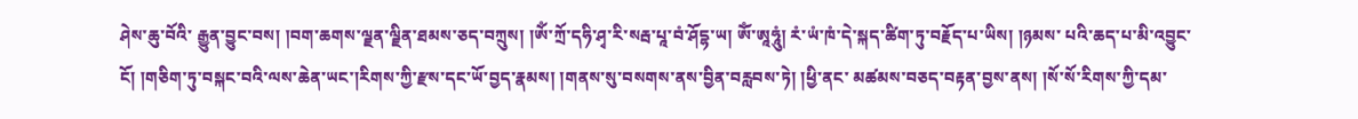ཤེས་ཆུ་བོའི་ རྒྱུན་བྱུང་བས། །བག་ཆགས་ལྗན་ལྗིན་ཐམས་ཅད་བཀྲུས། །ཨོཾ་ཀྲོ་དཧི་ཤྭ་རི་སརྦ་པཱ་བཾ་ཤོདྷ་ཡ། ཨོཾ་ཨཱཧཱུཾ། རཾ་ཡཾ་ཁཾ་དེ་སྐད་ཚིག་ཏུ་བརྗོད་པ་ཡིས། །ཉམས་ པའི་ཆད་པ་མི་འབྱུང་ངོ། །གཅིག་ཏུ་བསྐང་བའི་ལས་ཆེན་ཡང་།རིགས་ཀྱི་རྫས་དང་ཡོ་བྱད་རྣམས། །གནས་སུ་བསགས་ནས་བྱིན་བརླབས་ཏེ། །ཕྱི་ནང་ མཚམས་བཅད་བརྟན་བྱས་ནས། །སོ་སོ་རིགས་ཀྱི་དམ་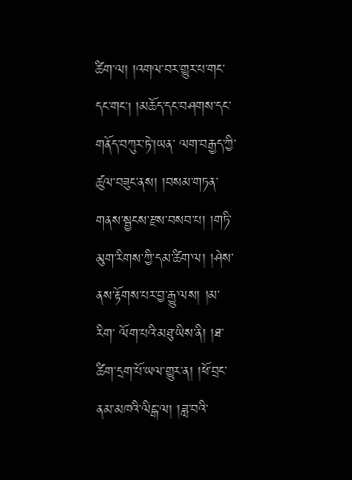ཚིག་ལ། །འགལ་བར་གྱུར་པ་གང་དང་གང། །མཆོད་དང་བཤགས་དང་གནོད་བཀུར་ཏེ་།ཡན་ ལག་བརྒྱད་ཀྱི་ཚུལ་བཟུང་ནས། །བསམ་གཏན་གནས་སྦྱངས་རྫས་བསབ་པ། །གཏི་མུག་རིགས་ཀྱི་དམ་ཚིག་ལ། །ཤེས་ནས་རྟོགས་པར་བྱ་རྒྱུ་ལས། །མ་རིག་ ལོག་པའི་མཐུ་ཡིས་ནི། །ཐ་ཚིག་དྲག་པོ་ཡལ་གྱུར་ན། །ཕོ་བྲང་ནམ་མཁའི་ལིངྒ་ལ། །ཟླ་བའི་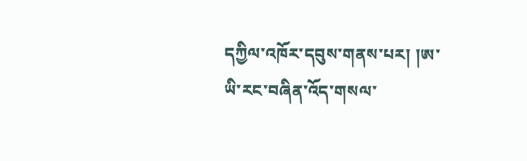དཀྱིལ་འཁོར་དབུས་གནས་པར། །ཨ་ཡི་རང་བཞིན་འོད་གསལ་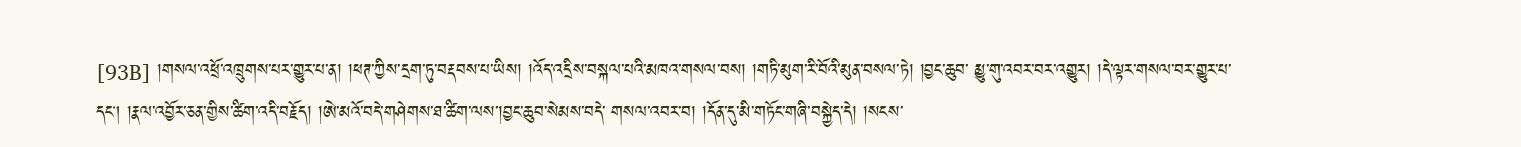[93B] །གསལ་འཕྲོ་འཁྲུགས་པར་གྱུར་པ་ན། །ཕཊ་ཀྱིས་དྲག་ཏུ་བརྡབས་པ་ཡིས། །འོད་འདྲིས་བསྐལ་པའི་མཁའ་གསལ་བས། །གཏི་མུག་རི་བོའི་མུན་བསལ་ཏེ། །བྱང་ཆུབ་ མྱུ་གུ་འབར་བར་འགྱུར། །དེ་ལྟར་གསལ་བར་གྱུར་པ་དང། །རྣལ་འབྱོར་ཅན་གྱིས་ཚིག་འདི་བརྗོད། །ཨེ་མའོ་བདེ་གཤེགས་ཐ་ཚིག་ལས་།བྱང་ཆུབ་སེམས་བདེ་ གསལ་འབར་བ། །དོན་དུ་མི་གཏོང་གཞི་བསྐྱེད་དེ། །སངས་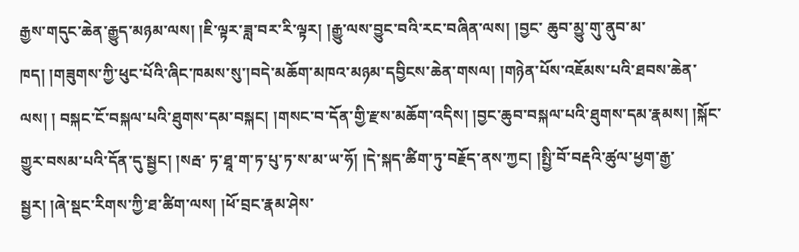རྒྱས་གདུང་ཆེན་རྒྱུད་མཉམ་ལས། །ཇི་ལྟར་ཟླ་བར་རི་ལྟར། །རྒྱུ་ལས་བྱུང་བའི་རང་བཞིན་ལས། །བྱང་ ཆུབ་མྱུ་གུ་ནུབ་མ་ཁད། །གཟུགས་ཀྱི་ཕུང་པོའི་ཞིང་ཁམས་སུ་།བདེ་མཆོག་མཁའ་མཉམ་དབྱིངས་ཆེན་གསལ། །གཉེན་པོས་འཇོམས་པའི་ཐབས་ཆེན་ལས། ། བསྐང་ངོ་བསྐལ་པའི་ཐུགས་དམ་བསྐང། །གསང་བ་དོན་གྱི་རྫས་མཆོག་འདིས། །བྱང་ཆུབ་བསྐལ་པའི་ཐུགས་དམ་རྣམས། །སྐོང་གྱུར་བསམ་པའི་དོན་དུ་སྦྱང། །སརྦ་ ཏ་ཐཱ་ག་ཏ་པུ་ཏ་ས་མ་ཡ་ཧོ། །དེ་སྐད་ཚིག་ཏུ་བརྗོད་ནས་ཀྱང། །སྤྱི་བོ་བརྡའི་ཚུལ་ཕྱག་རྒྱ་སྦྱར། །ཞེ་སྡང་རིགས་ཀྱི་ཐ་ཚིག་ལས། །ཕོ་བྲང་རྣམ་ཤེས་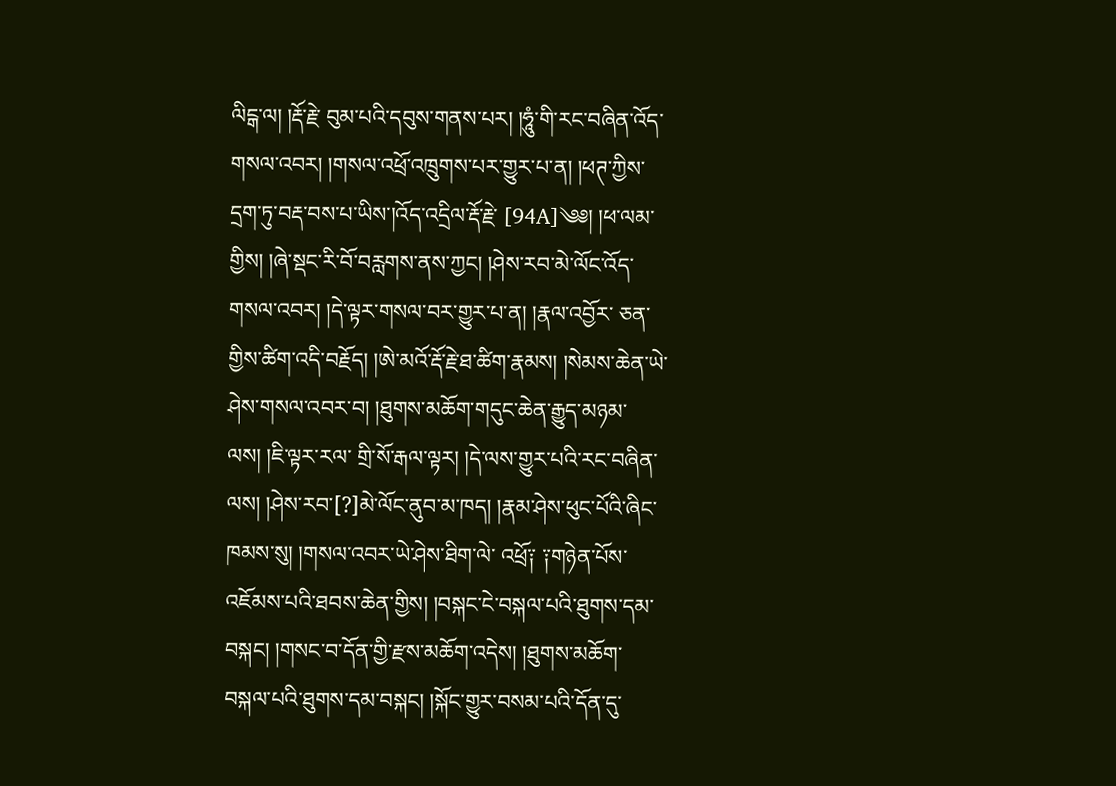ལིངྒ་ལ། །རྡོ་རྗེ་ བུམ་པའི་དབུས་གནས་པར། །ཧཱུཾ་གི་རང་བཞིན་འོད་གསལ་འབར། །གསལ་འཕྲོ་འཁྲུགས་པར་གྱུར་པ་ན། །ཕཊ་ཀྱིས་དྲག་ཏུ་བརྡ་བས་པ་ཡིས་།འོད་འདྲིལ་རྡོ་རྗེ་ [94A]༄༅། །ཕ་ལམ་གྱིས། །ཞེ་སྡང་རི་བོ་བརླགས་ནས་ཀྱང། །ཤེས་རབ་མེ་ལོང་འོད་གསལ་འབར། །དེ་ལྟར་གསལ་བར་གྱུར་པ་ན། །རྣལ་འབྱོར་ ཅན་གྱིས་ཚིག་འདི་བརྗོད། །ཨེ་མའོ་རྡོ་རྗེ་ཐ་ཚིག་རྣམས། །སེམས་ཆེན་ཡེ་ཤེས་གསལ་འབར་བ། །ཐུགས་མཆོག་གདུང་ཆེན་རྒྱུད་མཉམ་ལས། །ཇི་ལྟར་རལ་ གྲི་སོ་རྒལ་ལྟར། །དེ་ལས་གྱུར་པའི་རང་བཞིན་ལས། །ཤེས་རབ་[?]མེ་ལོང་ནུབ་མ་ཁད། །རྣམ་ཤེས་ཕུང་པོའི་ཞིང་ཁམས་སུ། །གསལ་འབར་ཡེ་ཤེས་ཐིག་ལེ་ འཕྲོ༑ ༑གཉེན་པོས་འཇོམས་པའི་ཐབས་ཆེན་གྱིས། །བསྐང་ངེ་བསྐལ་པའི་ཐུགས་དམ་བསྐང། །གསང་བ་དོན་གྱི་རྫས་མཆོག་འདེས། །ཐུགས་མཆོག་ བསྐལ་པའི་ཐུགས་དམ་བསྐང། །སྐོང་གྱུར་བསམ་པའི་དོན་དུ་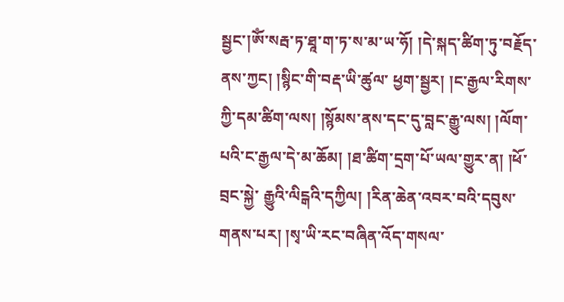སྦྱང་།ཨོཾ་སརྦ་ཏ་ཐཱ་ག་ཏ་ས་མ་ཡ་ཧོ། །དེ་སྐད་ཚིག་ཏུ་བརྗོད་ནས་ཀྱང། །སྙིང་གི་བརྡ་ཡི་ཚུལ་ ཕྱག་སྦྱར། །ང་རྒྱལ་རིགས་ཀྱི་དམ་ཚིག་ལས། །སྙོམས་ནས་དང་དུ་བླང་རྒྱུ་ལས། །ལོག་པའི་ང་རྒྱལ་དེ་མ་ཆོམ། །ཐ་ཚིག་དྲག་པོ་ཡལ་གྱུར་ན། །ཕོ་བྲང་སྐྱེ་ རྒྱུའི་ལིངྒའི་དཀྱིལ། །རིན་ཆེན་འབར་བའི་དབུས་གནས་པར། །སྭ་ཡི་རང་བཞིན་འོད་གསལ་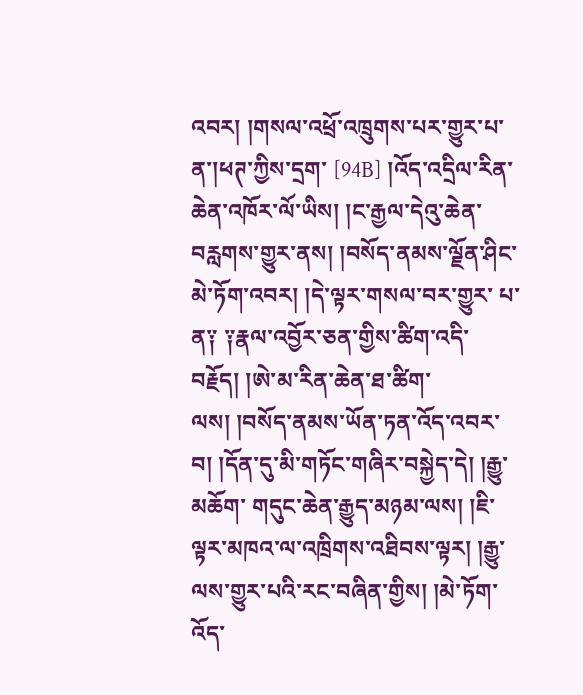འབར། །གསལ་འཕྲོ་འཁྲུགས་པར་གྱུར་པ་ན་།ཕཊ་ཀྱིས་དྲག་ [94B] །འོད་འདྲིལ་རིན་ཆེན་འཁོར་ལོ་ཡིས། །ང་རྒྱལ་དེའུ་ཆེན་བརླགས་གྱུར་ནས། །བསོད་ནམས་ལྗོན་ཤིང་མེ་ཏོག་འབར། །དེ་ལྟར་གསལ་བར་གྱུར་ པ་ན༑ ༑རྣལ་འབྱོར་ཅན་གྱིས་ཚིག་འདི་བརྗོད། །ཨེ་མ་རིན་ཆེན་ཐ་ཚིག་ལས། །བསོད་ནམས་ཡོན་ཏན་འོད་འབར་བ། །དོན་དུ་མི་གཏོང་གཞིར་བསྐྱེད་དེ། །རྒྱུ་མཆོག་ གདུང་ཆེན་རྒྱུད་མཉམ་ལས། །ཇི་ལྟར་མཁའ་ལ་འཁྲིགས་འཐིབས་ལྟར། །རྒྱུ་ལས་གྱུར་པའི་རང་བཞིན་གྱིས། །མེ་ཏོག་འོད་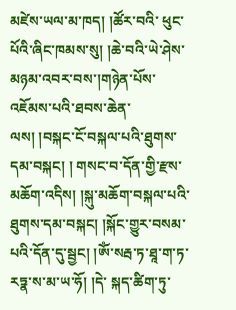མཛེས་ཡལ་མ་ཁད། །ཚོར་བའི་ ཕུང་པོའི་ཞིང་ཁམས་སུ། །ཆེ་བའི་ཡེ་ཤེས་མཉམ་འབར་བས་།གཉེན་པོས་འཇོམས་པའི་ཐབས་ཆེན་ལས། །བསྐང་ངོ་བསྐལ་པའི་ཐུགས་དམ་བསྐང། ། གསང་བ་དོན་གྱི་རྫས་མཆོག་འདིས། །སྐུ་མཆོག་བསྐལ་པའི་ཐུགས་དམ་བསྐང། །སྐོང་གྱུར་བསམ་པའི་དོན་དུ་སྦྱང། །ཨོཾ་སརྦ་ཏ་ཐཱ་ག་ཏ་རཏྣ་ས་མ་ཡ་ཧོ། །དེ་ སྐད་ཚིག་ཏུ་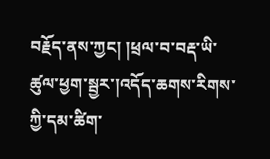བརྗོད་ནས་ཀྱང། །ཕྲལ་བ་བརྡ་ཡི་ཚུལ་ཕྱག་སྦྱར་།འདོད་ཆགས་རིགས་ཀྱི་དམ་ཚིག་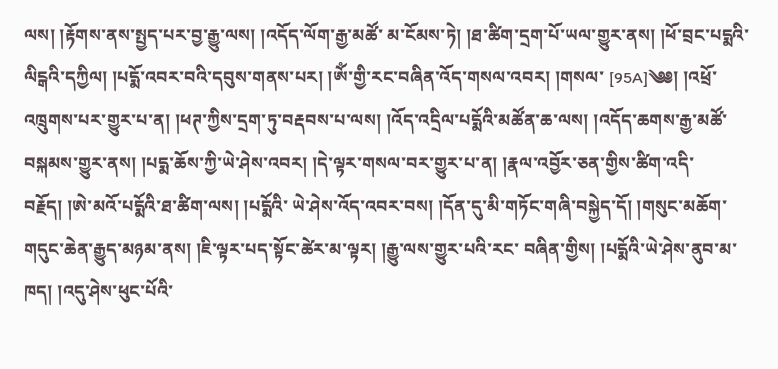ལས། །རྟོགས་ནས་སྤྱད་པར་བྱ་རྒྱུ་ལས། །འདོད་ལོག་རྒྱ་མཚོ་ མ་ངོམས་ཏེ། །ཐ་ཚིག་དྲག་པོ་ཡལ་གྱུར་ནས། །ཕོ་བྲང་པདྨའི་ལིངྒའི་དཀྱིལ། །པདྨོ་འབར་བའི་དབུས་གནས་པར། །ཨོཾ་གྱི་རང་བཞིན་འོད་གསལ་འབར། །གསལ་ [95A]༄༅། །འཕྲོ་འཁྲུགས་པར་གྱུར་པ་ན། །ཕཊ་ཀྱིས་དྲག་ཏུ་བརྡབས་པ་ལས། །འོད་འདྲིལ་པདྨོའི་མཚོན་ཆ་ལས། །འདོད་ཆགས་རྒྱ་མཚོ་ བསྐམས་གྱུར་ནས། །པདྨ་ཆོས་ཀྱི་ཡེ་ཤེས་འབར། །དེ་ལྟར་གསལ་བར་གྱུར་པ་ན། །རྣལ་འབྱོར་ཅན་གྱིས་ཚིག་འདི་བརྗོད། །ཨེ་མའོ་པདྨོའི་ཐ་ཚིག་ལས། །པདྨོའི་ ཡེ་ཤེས་འོད་འབར་བས། །དོན་དུ་མི་གཏོང་གཞི་བསྐྱེད་དོ། །གསུང་མཆོག་གདུང་ཆེན་རྒྱུད་མཉམ་ནས། །ཇི་ལྟར་པད་སྟོང་ཚེར་མ་ལྟར། །རྒྱུ་ལས་གྱུར་པའི་རང་ བཞིན་གྱིས། །པདྨོའི་ཡེ་ཤེས་ནུབ་མ་ཁད། །འདུ་ཤེས་ཕུང་པོའི་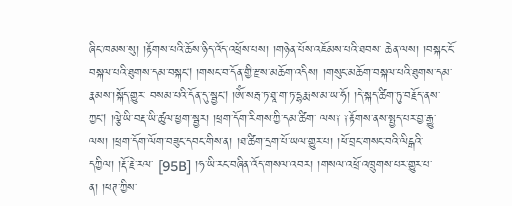ཞིང་ཁམས་སུ། །རྟོགས་པའི་ཆོས་ཉིད་འོད་འཕྲོས་པས། །གཉེན་པོས་འཇོམས་པའི་ཐབས་ ཆེན་ལས། །བསྐང་ངོ་བསྐལ་པའི་ཐུགས་དམ་བསྐང། །གསང་བ་དོན་གྱི་རྫས་མཆོག་འདིས། །གསུང་མཆོག་བསྐལ་པའི་ཐུགས་དམ་རྣམས་།སྐོད་གྱུར་ བསམ་པའི་དོན་དུ་སྦྱང། །ཨོཾ་སརྦ་ཏ་ཐཱ་ག་ཏ་དྷརྨ་ས་མ་ཡ་ཧོ། །དེ་སྐད་ཚིག་ཏུ་བརྗོད་ནས་ཀྱང། །ལྕེ་ཡི་བརྡ་ཡི་ཚུལ་ཕྱག་སྦྱར། །ཕྲག་དོག་རིགས་ཀྱི་དམ་ཚིག་ ལས༑ ༑རྟོགས་ནས་སྤྱད་པར་བྱ་རྒྱུ་ལས། །ཕྲག་དོག་ལོག་བཟུང་དབང་གིས་ན། །ཐ་ཚིག་དྲག་པོ་ཡལ་གྱུར་པ། །ཕོ་བྲང་གསང་བའི་ལིངྒའི་དཀྱིལ། །རྡོ་རྗེ་རལ་ [95B] །ཧ་ཡི་རང་བཞིན་འོད་གསལ་འབར། །གསལ་འཕྲོ་འཁྲུགས་པར་གྱུར་པ་ན། །ཕཊ་ཀྱིས་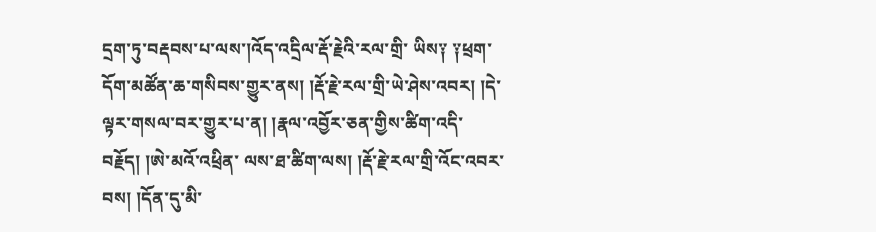དྲག་ཏུ་བརྡབས་པ་ལས་།འོད་འདྲིལ་རྡོ་རྗེའི་རལ་གྲི་ ཡིས༑ ༑ཕྲག་དོག་མཚོན་ཆ་གསིབས་གྱུར་ནས། །རྡོ་རྗེ་རལ་གྲི་ཡེ་ཤེས་འབར། །དེ་ལྟར་གསལ་བར་གྱུར་པ་ན། །རྣལ་འབྱོར་ཅན་གྱིས་ཚིག་འདི་བརྗོད། །ཨེ་མའོ་འཕྲིན་ ལས་ཐ་ཚིག་ལས། །རྡོ་རྗེ་རལ་གྲི་འོང་འབར་བས། །དོན་དུ་མི་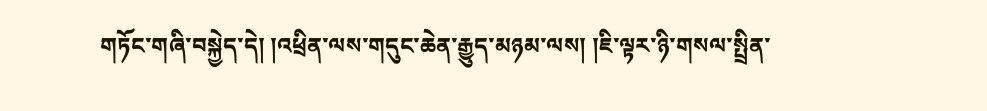གཏོང་གཞི་བསྐྱེད་དེ། །འཕྲིན་ལས་གདུང་ཆེན་རྒྱུད་མཉམ་ལས། །ཇི་ལྟར་ཉི་གསལ་སྤྲིན་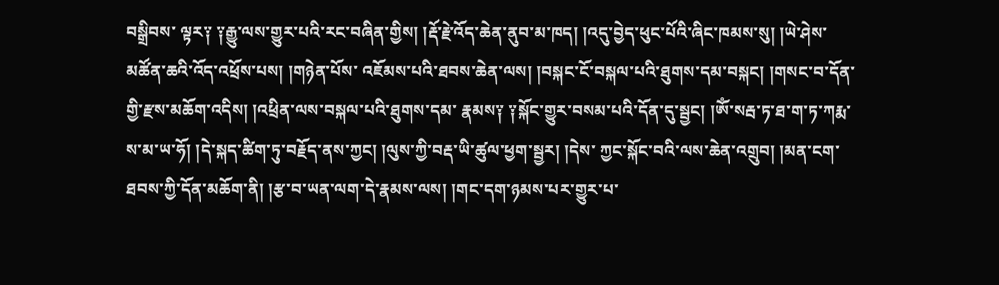བསྒྲིབས་ ལྟར༑ ༑རྒྱུ་ལས་གྱུར་པའི་རང་བཞིན་གྱིས། །རྡོ་རྗེ་འོད་ཆེན་ནུབ་མ་ཁད། །འདུ་བྱེད་ཕུང་པོའི་ཞིང་ཁམས་སུ། །ཡེ་ཤེས་མཚོན་ཆའི་འོད་འཕྲོས་པས། །གཉེན་པོས་ འཇོམས་པའི་ཐབས་ཆེན་ལས། །བསྐང་ངོ་བསྐལ་པའི་ཐུགས་དམ་བསྐང། །གསང་བ་དོན་གྱི་རྫས་མཆོག་འདིས། །འཕྲིན་ལས་བསྐལ་པའི་ཐུགས་དམ་ རྣམས༑ ༑སྐོང་གྱུར་བསམ་པའི་དོན་དུ་སྦྱང། །ཨོཾ་སརྦ་ཏ་ཐ་ག་ཏ་ཀརྨ་ས་མ་ཡ་ཧོ། །དེ་སྐད་ཚིག་ཏུ་བརྗོད་ནས་ཀྱང། །ལུས་ཀྱི་བརྡ་ཡི་ཚུལ་ཕྱག་སྦྱར། །དེས་ ཀྱང་སྐོང་བའི་ལས་ཆེན་འགྲུབ། །མན་ངག་ཐབས་ཀྱི་དོན་མཆོག་ནི། །རྩ་བ་ཡན་ལག་དེ་རྣམས་ལས། །གང་དག་ཉམས་པར་གྱུར་པ་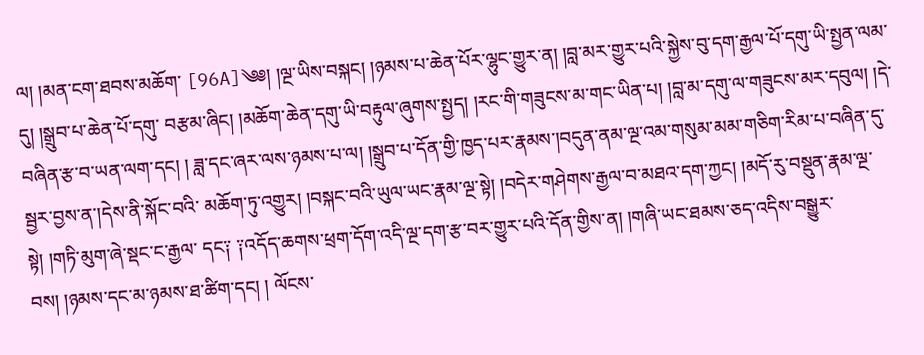ལ། །མན་ངག་ཐབས་མཆོག་ [96A]༄༅། །ལྔ་ཡིས་བསྐང། །ཉམས་པ་ཆེན་པོར་ལྷུང་གྱུར་ན། །བླ་མར་གྱུར་པའི་སྐྱེས་བུ་དག་རྒྱལ་པོ་དགུ་ཡི་སྤྱན་ལམ་དུ། །སྒྲུབ་པ་ཆེན་པོ་དགུ་ བརྩམ་ཞིང། །མཆོག་ཆེན་དགུ་ཡི་བརྟུལ་ཞུགས་སྤྱད། །རང་གི་གཟུངས་མ་གང་ཡིན་པ། །བླ་མ་དགུ་ལ་གཟུངས་མར་དབུལ། །དེ་བཞིན་རྩ་བ་ཡན་ལག་དང། ། ཟླ་དང་ཞར་ལས་ཉམས་པ་ལ། །སྒྲུབ་པ་དོན་གྱི་ཁྱད་པར་རྣམས་།བདུན་ནམ་ལྔ་འམ་གསུམ་མམ་གཅིག་རིམ་པ་བཞིན་དུ་སྦྱར་བྱས་ན་།དེས་ནི་སྐོང་བའི་ མཆོག་ཏུ་འགྱུར། །བསྐང་བའི་ཡུལ་ཡང་རྣམ་ལྔ་སྟེ། །བདེར་གཤེགས་རྒྱལ་བ་མཐའ་དག་ཀྱང། །མདོ་རུ་བསྡུན་རྣམ་ལྔ་སྟེ། །གཏི་མུག་ཞེ་སྡང་ང་རྒྱལ་ དང༑ ༑འདོད་ཆགས་ཕྲག་དོག་འདི་ལྔ་དག་རྩ་བར་གྱུར་པའི་དོན་གྱིས་ན། །གཞི་ཡང་ཐམས་ཅད་འདིས་བསྒྱུར་བས། །ཉམས་དང་མ་ཉམས་ཐ་ཚིག་དང། ། ལོངས་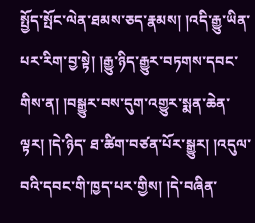སྤྱོད་སྤོང་ལེན་ཐམས་ཅད་རྣམས། །འདི་རྒྱུ་ཡིན་པར་རིག་བྱ་སྟེ། །རྒྱུ་ཉིད་རྒྱུར་བཏགས་དབང་གིས་ན། །བསྒྱུར་བས་དུག་འགྱུར་སྨན་ཆེན་ལྟར། །དེ་ཉིད་ ཐ་ཚིག་བཙན་པོར་སྒྱུར། །འདུལ་བའི་དབང་གི་ཁྱད་པར་གྱིས། །དེ་བཞིན་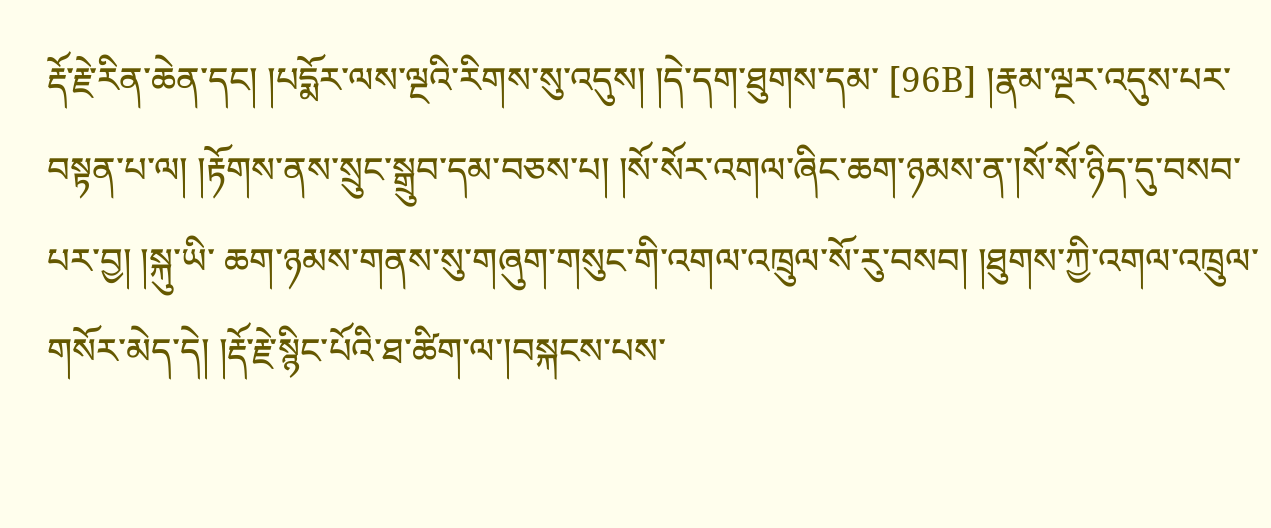རྡོ་རྗེ་རིན་ཆེན་དང། །པདྨོར་ལས་ལྔའི་རིགས་སུ་འདུས། །དེ་དག་ཐུགས་དམ་ [96B] །རྣམ་ལྔར་འདུས་པར་བསྟན་པ་ལ། །རྟོགས་ནས་སྲུང་སྒྲུབ་དམ་བཅས་པ། །སོ་སོར་འགལ་ཞིང་ཆག་ཉམས་ན་།སོ་སོ་ཉིད་དུ་བསབ་པར་བྱ། །སྐུ་ཡི་ ཆག་ཉམས་གནས་སུ་གཞུག་གསུང་གི་འགལ་འཁྲུལ་སོ་རུ་བསབ། །ཐུགས་ཀྱི་འགལ་འཁྲུལ་གསོར་མེད་དེ། །རྡོ་རྗེ་སྙིང་པོའི་ཐ་ཚིག་ལ་།བསྐངས་པས་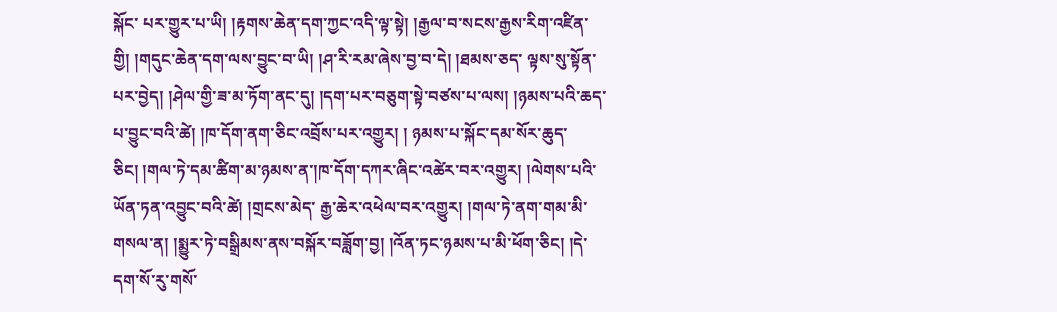སྐོང་ པར་གྱུར་པ་ཡི། །རྟགས་ཆེན་དག་ཀྱང་འདི་ལྟ་སྟེ། །རྒྱལ་བ་སངས་རྒྱས་རིག་འཛིན་གྱི། །གདུང་ཆེན་དག་ལས་བྱུང་བ་ཡི། །ཤ་རི་རམ་ཞེས་བྱ་བ་དེ། །ཐམས་ཅད་ ལྟས་སུ་སྟོན་པར་བྱེད། །ཤེལ་གྱི་ཟ་མ་ཏོག་ནང་དུ། །དག་པར་བཅུག་སྟེ་བཙས་པ་ལས། །ཉམས་པའི་ཆད་པ་བྱུང་བའི་ཚེ། །ཁ་དོག་ནག་ཅིང་འབྲོས་པར་འགྱུར། ། ཉམས་པ་སྐོང་དམ་སོར་ཆུད་ཅིང། །གལ་ཏེ་དམ་ཚིག་མ་ཉམས་ན་།ཁ་དོག་དཀར་ཞིང་འཚེར་བར་འགྱུར། །ལེགས་པའི་ཡོན་ཏན་འབྱུང་བའི་ཚེ། །གྲངས་མེད་ རྒྱ་ཆེར་འཕེལ་བར་འགྱུར། །གལ་ཏེ་ནག་གམ་མི་གསལ་ན། །སྨྱུར་ཏེ་བསྒྲིམས་ནས་བསྐོར་བཟློག་བྱ། །འོན་ཏང་ཉམས་པ་མི་ཕོག་ཅིང། །དེ་དག་སོ་རུ་གསོ་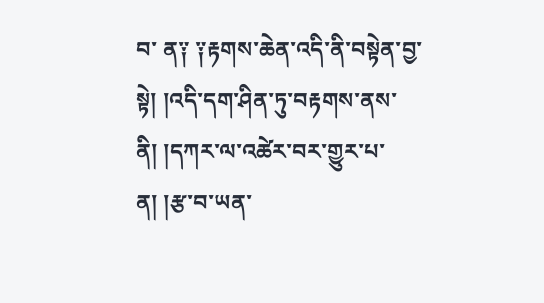བ་ ན༑ ༑རྟགས་ཆེན་འདི་ནི་བསྟེན་བྱ་སྟེ། །འདི་དག་ཤིན་ཏུ་བརྟགས་ནས་ནི། །དཀར་ལ་འཚེར་བར་གྱུར་པ་ན། །རྩ་བ་ཡན་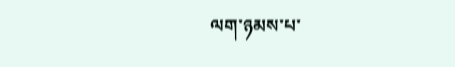ལག་ཉམས་པ་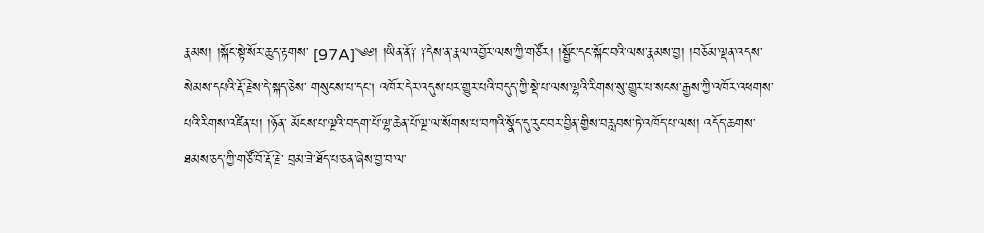རྣམས། །སྐོང་སྟེ་སོར་ཆུད་རྟགས་ [97A]༄༅། །ཡིན་ནོ༑ ༑དེས་ན་རྣལ་འབྱོར་ལས་ཀྱི་གཙོར། །སྦྱོང་དང་སྐོང་བའི་ལས་རྣམས་བྱ། །བཅོམ་ལྡན་འདས་སེམས་དཔའི་རྡོ་རྗེས་དེ་སྐད་ཅེས་ གསུངས་པ་དང། འཁོར་དེར་འདུས་པར་གྱུར་པའི་བདུད་ཀྱི་སྡེ་པ་ལས་ལྷའི་རིགས་སུ་གྱུར་པ་སངས་རྒྱས་ཀྱི་འཁོར་འཕགས་པའི་རིགས་འཛིན་པ། །ཉོན་ མོངས་པ་ལྔའི་བདག་པོ་ལྷ་ཆེན་པོ་ལྔ་ལ་སོགས་པ་བཀའི་སྣོད་དུ་རུང་བར་བྱིན་གྱིས་བརླབས་ཏེ་འཁོད་པ་ལས། འདོད་ཆགས་ཐམས་ཅད་ཀྱི་གཙོ་བོ་རྡོ་རྗེ་ བྲམ་ཟེ་ཐོད་པ་ཅན་ཞེས་བྱ་བ་ལ་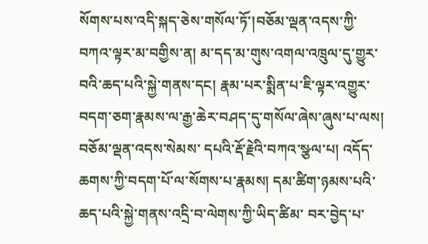སོགས་པས་འདི་སྐད་ཅེས་གསོལ་ཏོ་།བཅོམ་ལྡན་འདས་ཀྱི་བཀའ་ལྟར་མ་བགྱིས་ན། མ་དད་མ་གུས་འགལ་འཁྲུལ་དུ་གྱུར་ བའི་ཆད་པའི་སྐྱེ་གནས་དང། རྣམ་པར་སྨིན་པ་ཇི་ལྟར་འགྱུར་བདག་ཅག་རྣམས་ལ་རྒྱ་ཆེར་བཤད་དུ་གསོལ་ཞེས་ཞུས་པ་ལས། བཅོམ་ལྡན་འདས་སེམས་ དཔའི་རྡོ་རྗེའི་བཀའ་སྩལ་པ། འདོད་ཆགས་ཀྱི་བདག་པོ་ལ་སོགས་པ་རྣམས། དམ་ཚིག་ཉམས་པའི་ཆད་པའི་སྐྱེ་གནས་འདྲི་བ་ལེགས་ཀྱི་ཡིད་ཚིམ་ བར་བྱེད་པ་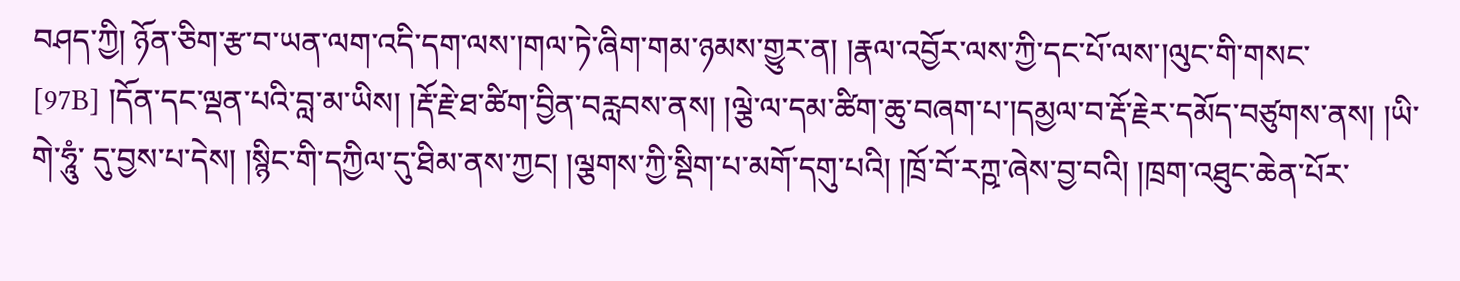བཤད་ཀྱི། ཉོན་ཅིག་རྩ་བ་ཡན་ལག་འདི་དག་ལས་།གལ་ཏེ་ཞིག་གམ་ཉམས་གྱུར་ན། །རྣལ་འབྱོར་ལས་ཀྱི་དང་པོ་ལས་།ལུང་གི་གསང་ [97B] །དོན་དང་ལྡན་པའི་བླ་མ་ཡིས། །རྡོ་རྗེ་ཐ་ཚིག་བྱིན་བརླབས་ནས། །ལྕེ་ལ་དམ་ཚིག་ཆུ་བཞག་པ་།དམྱལ་བ་རྡོ་རྗེར་དམོད་བཙུགས་ནས། །ཡི་གེ་ཧཱུཾ་ དུ་བྱས་པ་དེས། །སྙིང་གི་དཀྱིལ་དུ་ཐིམ་ནས་ཀྱང། །ལྕགས་ཀྱི་སྡིག་པ་མགོ་དགུ་པའི། །ཁྲོ་བོ་རཀྵ་ཞེས་བྱ་བའི། །ཁྲག་འཐུང་ཆེན་པོར་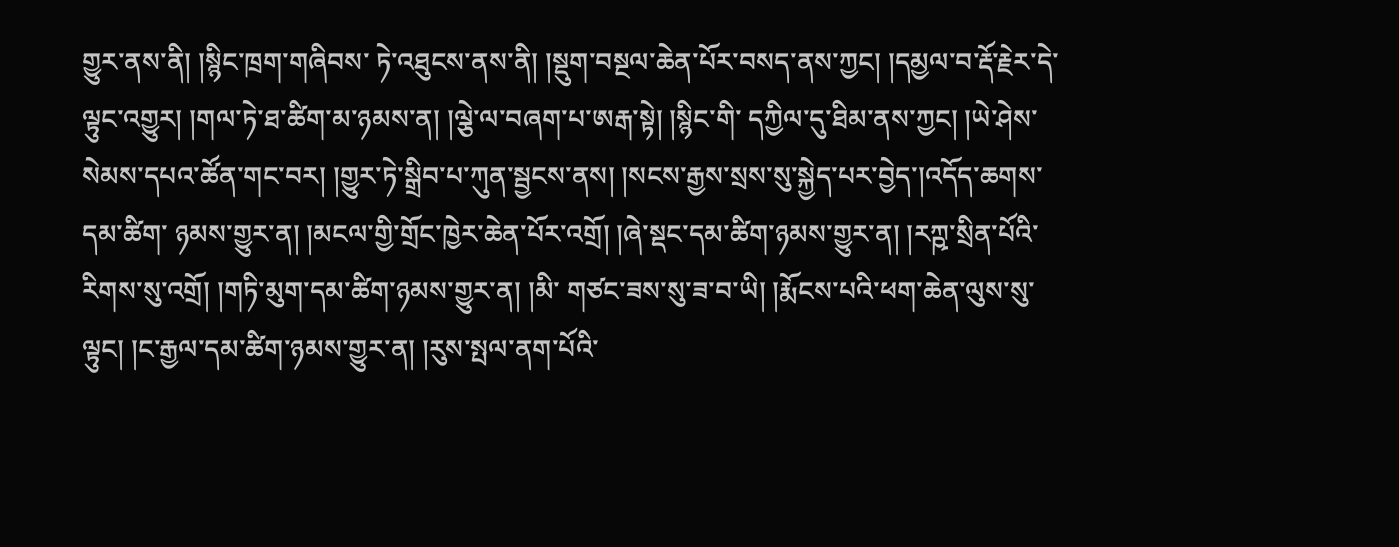གྱུར་ནས་ནི། །སྙིང་ཁྲག་གཞིབས་ ཏེ་འཐུངས་ནས་ནི། །སྡུག་བསྔལ་ཆེན་པོར་བསད་ནས་ཀྱང། །དམྱལ་བ་རྡོ་རྗེར་དེ་ལྟུང་འགྱུར། །གལ་ཏེ་ཐ་ཚིག་མ་ཉམས་ན། །ལྕེ་ལ་བཞག་པ་ཨརྒ་སྟེ། །སྙིང་གི་ དཀྱིལ་དུ་ཐིམ་ནས་ཀྱང། །ཡེ་ཤེས་སེམས་དཔའ་ཚོན་གང་བར། །གྱུར་ཏེ་སྒྲིབ་པ་ཀུན་སྦྱངས་ནས། །སངས་རྒྱས་སྲས་སུ་སྐྱེད་པར་བྱེད་།འདོད་ཆགས་དམ་ཚིག་ ཉམས་གྱུར་ན། །མངལ་གྱི་གྲོང་ཁྱེར་ཆེན་པོར་འགྲོ། །ཞེ་སྡང་དམ་ཚིག་ཉམས་གྱུར་ན། །རཀྵ་སྲིན་པོའི་རིགས་སུ་འགྲོ། །གཏི་མུག་དམ་ཚིག་ཉམས་གྱུར་ན། །མི་ གཙང་ཟས་སུ་ཟ་བ་ཡི། །རྨོངས་པའི་ཕག་ཆེན་ལུས་སུ་ལྟུང། །ང་རྒྱལ་དམ་ཚིག་ཉམས་གྱུར་ན། །རུས་སྤལ་ནག་པོའི་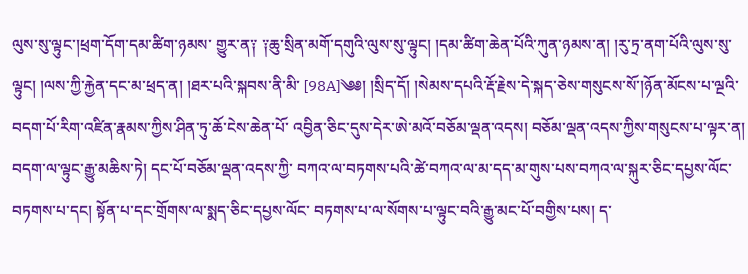ལུས་སུ་ལྟུང་།ཕྲག་དོག་དམ་ཚིག་ཉམས་ གྱུར་ན༑ ༑ཆུ་སྲིན་མགོ་དགུའི་ལུས་སུ་ལྟུང། །དམ་ཚིག་ཆེན་པོའི་ཀུན་ཉམས་ན། །རུ་ཏྲ་ནག་པོའི་ལུས་སུ་ལྟུང། །ལས་ཀྱི་རྐྱེན་དང་མ་ཕྲད་ན། །ཐར་པའི་སྐབས་ནི་མི་ [98A]༄༅། །སྲིད་དོ། །སེམས་དཔའི་རྡོ་རྗེས་དེ་སྐད་ཅེས་གསུངས་སོ་།ཉོན་མོངས་པ་ལྔའི་བདག་པོ་རིག་འཛིན་རྣམས་ཀྱིས་ཤིན་ཏུ་ཆོ་ངེས་ཆེན་པོ་ འབྱིན་ཅིང་དུས་དེར་ཨེ་མའོ་བཅོམ་ལྡན་འདས། བཅོམ་ལྡན་འདས་ཀྱིས་གསུངས་པ་ལྟར་ན། བདག་ལ་ལྟུང་རྒྱུ་མཆིས་ཏེ། དང་པོ་བཅོམ་ལྡན་འདས་ཀྱི་ བཀའ་ལ་བཏགས་པའི་ཚེ་བཀའ་ལ་མ་དད་མ་གུས་པས་བཀའ་ལ་སྐུར་ཅིང་དཔྱས་ལོང་བཏགས་པ་དང། སྟོན་པ་དང་གྲོགས་ལ་སྨད་ཅིང་དཔྱས་ལོང་ བཏགས་པ་ལ་སོགས་པ་ལྟུང་བའི་རྒྱུ་མང་པོ་བགྱིས་པས། ད་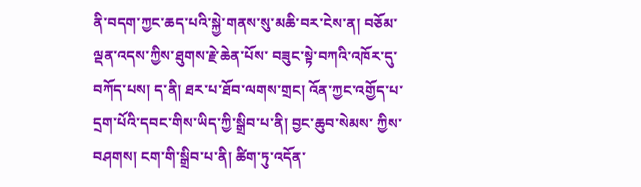ནི་བདག་ཀྱང་ཆད་པའི་སྐྱེ་གནས་སུ་མཆི་བར་ངེས་ན། བཅོམ་ལྡན་འདས་ཀྱིས་ཐུགས་རྗེ་ཆེན་པོས་ བཟུང་སྟེ་བཀའི་འཁོར་དུ་བཀོད་པས། ད་ནི། ཐར་པ་ཐོབ་ལགས་གྲང། འོན་ཀྱང་འགྱོད་པ་དྲག་པོའི་དབང་གིས་ཡིད་ཀྱི་སྒྲིབ་པ་ནི། བྱང་ཆུབ་སེམས་ ཀྱིས་བཤགས། ངག་གི་སྒྲིབ་པ་ནི། ཚིག་ཏུ་འདོན་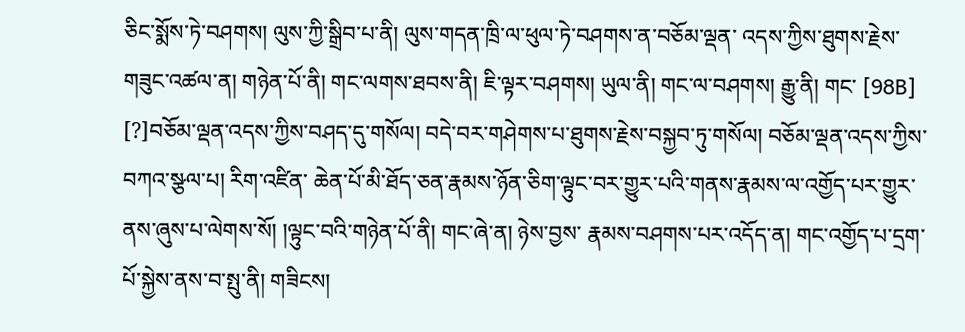ཅིང་སྨོས་ཏེ་བཤགས། ལུས་ཀྱི་སྒྲིབ་པ་ནི། ལུས་གདན་ཁྲི་ལ་ཕུལ་ཏེ་བཤགས་ན་བཅོམ་ལྡན་ འདས་ཀྱིས་ཐུགས་རྗེས་གཟུང་འཚལ་ན། གཉེན་པོ་ནི། གང་ལགས་ཐབས་ནི། ཇི་ལྟར་བཤགས། ཡུལ་ནི། གང་ལ་བཤགས། རྒྱུ་ནི། གང་ [98B] [?]བཅོམ་ལྡན་འདས་ཀྱིས་བཤད་དུ་གསོལ། བདེ་བར་གཤེགས་པ་ཐུགས་རྗེས་བསྐྱབ་ཏུ་གསོལ། བཅོམ་ལྡན་འདས་ཀྱིས་བཀའ་སྩལ་པ། རིག་འཛིན་ ཆེན་པོ་མི་ཐོད་ཅན་རྣམས་ཉོན་ཅིག་ལྟུང་བར་གྱུར་པའི་གནས་རྣམས་ལ་འགྱོད་པར་གྱུར་ནས་ཞུས་པ་ལེགས་སོ། །ལྟུང་བའི་གཉེན་པོ་ནི། གང་ཞེ་ན། ཉེས་བྱས་ རྣམས་བཤགས་པར་འདོད་ན། གང་འགྱོད་པ་དྲག་པོ་སྐྱེས་ནས་བ་སྤུ་ནི། གཟིངས།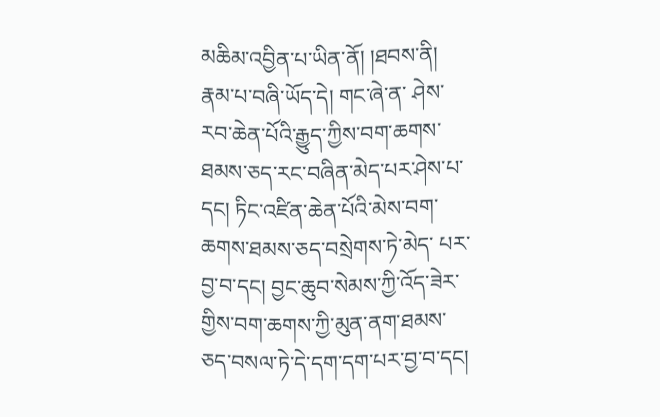མཆིམ་འབྱིན་པ་ཡིན་ནོ། །ཐབས་ནི། རྣམ་པ་བཞི་ཡོད་དེ། གང་ཞེ་ན་ ཤེས་རབ་ཆེན་པོའི་རྒྱུད་ཀྱིས་བག་ཆགས་ཐམས་ཅད་རང་བཞིན་མེད་པར་ཤེས་པ་དང། ཏིང་འཛིན་ཆེན་པོའི་མེས་བག་ཆགས་ཐམས་ཅད་བསྲེགས་ཏེ་མེད་ པར་བྱ་བ་དང། བྱང་ཆུབ་སེམས་ཀྱི་འོད་ཟེར་གྱིས་བག་ཆགས་ཀྱི་མུན་ནག་ཐམས་ཅད་བསལ་ཏེ་དེ་དག་དག་པར་བྱ་བ་དང།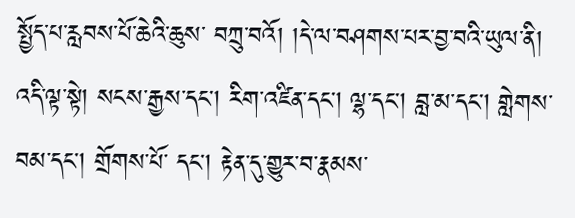སྤྱོད་པ་རླབས་པོ་ཆེའི་ཆུས་ བཀྲུ་བའོ། །དེ་ལ་བཤགས་པར་བྱ་བའི་ཡུལ་ནི། འདི་ལྟ་སྟེ། སངས་རྒྱས་དང། རིག་འཛིན་དང། ལྷ་དང། བླ་མ་དང། གླེགས་བམ་དང། གྲོགས་པོ་ དང། རྟེན་དུ་གྱུར་བ་རྣམས་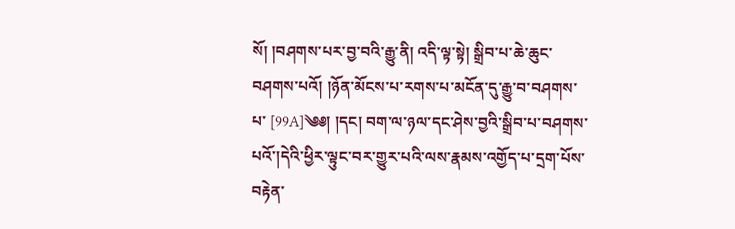སོ། །བཤགས་པར་བྱ་བའི་རྒྱུ་ནི། འདི་ལྟ་སྟེ། སྒྲིབ་པ་ཆེ་ཆུང་བཤགས་པའོ། །ཉོན་མོངས་པ་རགས་པ་མངོན་དུ་རྒྱུ་བ་བཤགས་པ་ [99A]༄༅། །དང། བག་ལ་ཉལ་དང་ཤེས་བྱའི་སྒྲིབ་པ་བཤགས་པའོ་།དེའི་ཕྱིར་ལྟུང་བར་གྱུར་པའི་ལས་རྣམས་འགྱོད་པ་དྲག་པོས་བརྟེན་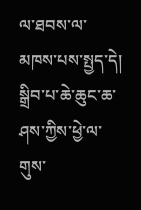ལ་ཐབས་ལ་ མཁས་པས་སྤྱད་དེ། སྒྲིབ་པ་ཆེ་ཆུང་ཆ་ཤས་ཀྱིས་ཕྱེ་ལ་གུས་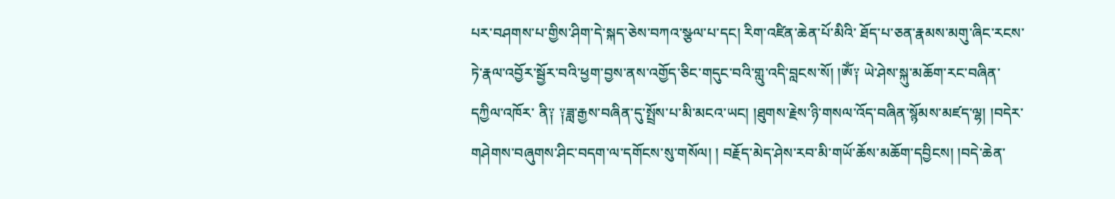པར་བཤགས་པ་གྱིས་ཤིག་དེ་སྐད་ཅེས་བཀའ་སྩལ་པ་དང། རིག་འཛིན་ཆེན་པོ་མིའི་ ཐོད་པ་ཅན་རྣམས་མགུ་ཞིང་རངས་ཏེ་རྣལ་འབྱོར་སྦྱོར་བའི་ཕྱག་བྱས་ནས་འགྱོད་ཅིང་གདུང་བའི་གླུ་འདི་བླངས་སོ། །ཨོཾ༑ ཡེ་ཤེས་སྐུ་མཆོག་རང་བཞིན་དཀྱིལ་འཁོར་ ནི༑ ༑ཟླ་རྒྱས་བཞིན་དུ་སྤྲོས་པ་མི་མངའ་ཡང། །ཐུགས་རྗེས་ཉི་གསལ་འོད་བཞིན་སྙོམས་མཛད་ལྷ། །བདེར་གཤེགས་བཞུགས་ཤིང་བདག་ལ་དགོངས་སུ་གསོལ། ། བརྗོད་མེད་ཤེས་རབ་མི་གཡོ་ཆོས་མཆོག་དབྱིངས། །བདེ་ཆེན་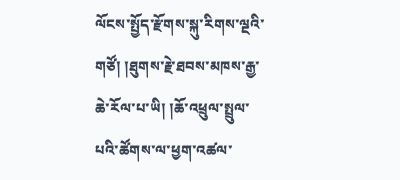ལོངས་སྤྱོད་རྫོགས་སྐུ་རིགས་ལྔའི་གཙོ། །ཐུགས་རྗེ་ཐབས་མཁས་རྒྱ་ཆེ་རོལ་པ་ཡི། །ཆོ་འཕྲུལ་སྤྲུལ་ པའི་ཚོགས་ལ་ཕྱག་འཚལ་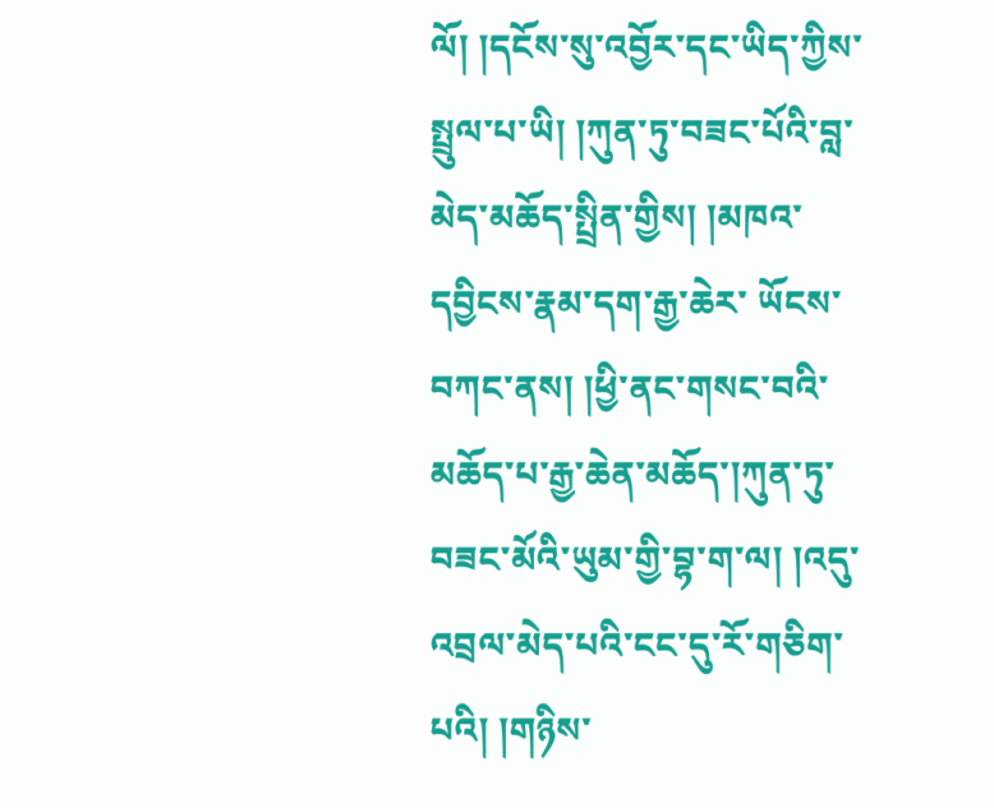ལོ། །དངོས་སུ་འབྱོར་དང་ཡིད་ཀྱིས་སྤྲུལ་པ་ཡི། །ཀུན་ཏུ་བཟང་པོའི་བླ་མེད་མཆོད་སྤྲིན་གྱིས། །མཁའ་དབྱིངས་རྣམ་དག་རྒྱ་ཆེར་ ཡོངས་བཀང་ནས། །ཕྱི་ནང་གསང་བའི་མཆོད་པ་རྒྱ་ཆེན་མཆོད་།ཀུན་ཏུ་བཟང་མོའི་ཡུམ་གྱི་བྷ་ག་ལ། །འདུ་འབྲལ་མེད་པའི་ངང་དུ་རོ་གཅིག་པའི། །གཉིས་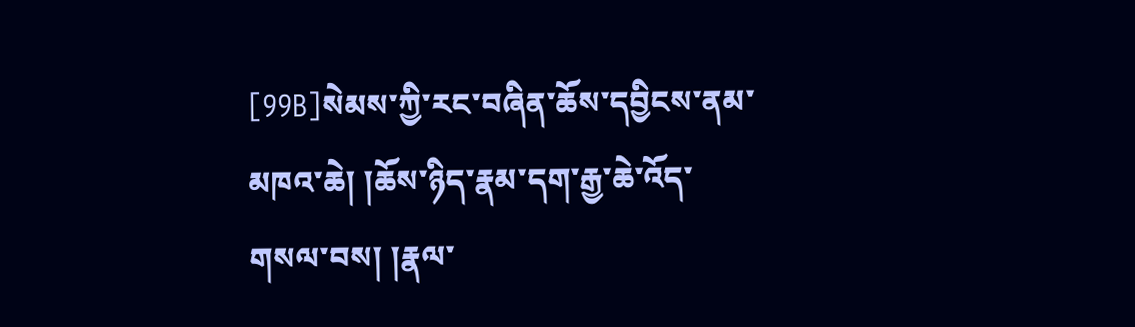[99B]སེམས་ཀྱི་རང་བཞིན་ཆོས་དབྱིངས་ནམ་མཁའ་ཆེ། །ཆོས་ཉིད་རྣམ་དག་རྒྱ་ཆེ་འོད་གསལ་བས། །རྣལ་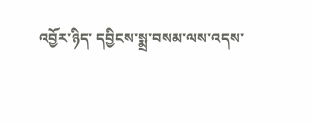འབྱོར་ཉིད་ དབྱིངས་སྨྲ་བསམ་ལས་འདས་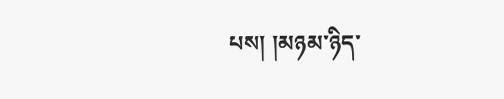པས། །མཉམ་ཉིད་